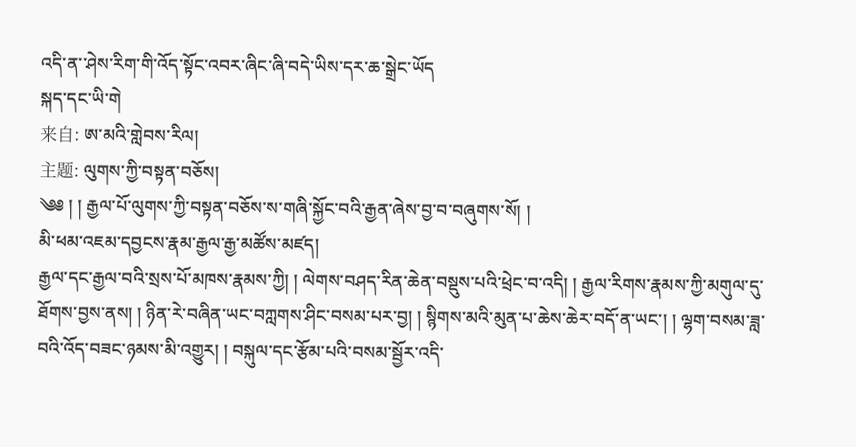འདི་ན་་ཤེས་རིག་གི་འོད་སྟོང་འབར་ཞིང་ཞི་བདེ་ཡིས་དར་ཆ་སྒྲེང་ཡོད
སྐད་དང་ཡི་གེ
来自: ཨ་མའི་གླེབས་རིལ།
主题: ལུགས་ཀྱི་བསྟན་བཅོས།
༄༅ ། ། རྒྱལ་པོ་ལུགས་ཀྱི་བསྟན་བཅོས་ས་གཞི་སྐྱོང་བའི་རྒྱན་ཞེས་བྱ་བ་བཞུགས་སོ། །
མི་ཕམ་འཇམ་དབྱངས་རྣམ་རྒྱལ་རྒྱ་མཚོས་མཛད།
རྒྱལ་དང་རྒྱལ་བའི་སྲས་པོ་མཁས་རྣམས་ཀྱི། ། ལེགས་བཤད་རིན་ཆེན་བསྡུས་པའི་ཕྲེང་བ་འདི། ། རྒྱལ་རིགས་རྣམས་ཀྱི་མགུལ་དུ་ཐོགས་བྱས་ནས། ། ཉིན་རེ་བཞིན་ཡང་བཀླགས་ཤིང་བསམ་པར་བྱ། ། སྙིགས་མའི་མུན་པ་ཆེས་ཆེར་བདོ་ན་ཡང་། ། ལྷག་བསམ་ཟླ་བའི་འོད་བཟང་ཉམས་མི་འགྱུར། ། བསྐུལ་དང་རྩོམ་པའི་བསམ་སྦྱོར་འདི་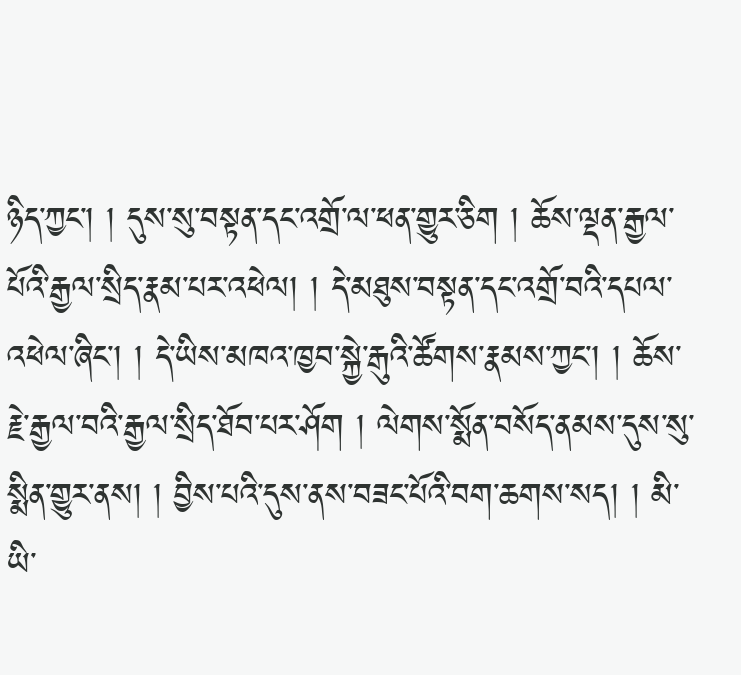ཉིད་ཀྱང་། ། དུས་སུ་བསྟན་དང་འགྲོ་ལ་ཕན་གྱུར་ཅིག ། ཆོས་ལྡན་རྒྱལ་པོའི་རྒྱལ་སྲིད་རྣམ་པར་འཕེལ། ། དེ་མཐུས་བསྟན་དང་འགྲོ་བའི་དཔལ་འཕེལ་ཞིང་། ། དེ་ཡིས་མཁའ་ཁྱབ་སྐྱེ་རྒུའི་ཚོགས་རྣམས་ཀྱང་། ། ཆོས་རྗེ་རྒྱལ་བའི་རྒྱལ་སྲིད་ཐོབ་པར་ཤོག ། ལེགས་སྨོན་བསོད་ནམས་དུས་སུ་སྨིན་གྱུར་ནས། ། བྱིས་པའི་དུས་ནས་བཟང་པོའི་བག་ཆགས་སད། ། མི་ཡི་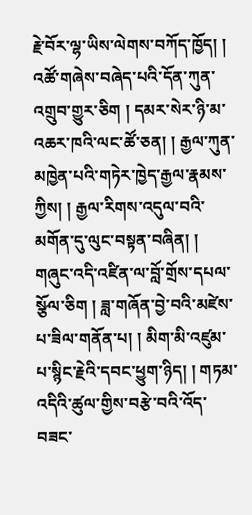རྗེ་བོར་ལྷ་ཡིས་ལེགས་བཀོད་ཁྱོད། ། འཚོ་གཞེས་བཞེད་པའི་དོན་ཀུན་འགྲུབ་གྱུར་ཅིག ། དམར་སེར་ཉི་མ་འཆར་ཁའི་ལང་ཚོ་ཅན། ། རྒྱལ་ཀུན་མཁྱེན་པའི་གཏེར་ཁྱེད་རྒྱལ་རྣམས་ཀྱིས། ། རྒྱལ་རིགས་འདུལ་བའི་མགོན་དུ་ལུང་བསྟན་བཞིན། ། གཞུང་འདི་འཛིན་ལ་བློ་གྲོས་དཔལ་སྩོལ་ཅིག ། ཟླ་གཞོན་བྱེ་བའི་མཛེས་པ་ཟིལ་གནོན་པ། ། མིག་མི་འཛུམ་པ་སྙིང་རྗེའི་དབང་ཕྱུག་ཉིད། ། གཏམ་འདིའི་ཚུལ་གྱིས་བརྩེ་བའི་འོད་བཟང་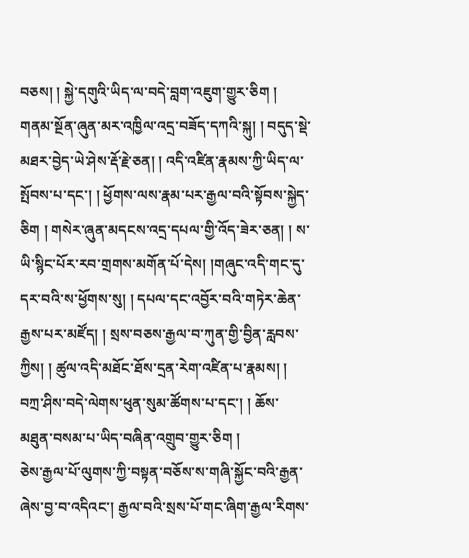བཅས། ། སྐྱེ་དགུའི་ཡིད་ལ་བདེ་བླག་འཇུག་གྱུར་ཅིག ། གནམ་སྔོན་ཞུན་མར་འཁྱིལ་འདྲ་བཟོད་དཀའི་སྐུ། ། བདུད་སྡེ་མཐར་བྱེད་ཡེ་ཤེས་རྡོ་རྗེ་ཅན། ། འདི་འཛིན་རྣམས་ཀྱི་ཡིད་ལ་སྤོབས་པ་དང་། ། ཕྱོགས་ལས་རྣམ་པར་རྒྱལ་བའི་སྟོབས་སྐྱེད་ཅིག ། གསེར་ཞུན་མདངས་འདྲ་དཔལ་གྱི་འོད་ཟེར་ཅན། ། ས་ཡི་སྙིང་པོར་རབ་གྲགས་མགོན་པོ་དེས། །གཞུང་འདི་གང་དུ་དར་བའི་ས་ཕྱོགས་སུ། ། དཔལ་དང་འབྱོར་བའི་གཏེར་ཆེན་རྒྱས་པར་མཛོད། ། སྲས་བཅས་རྒྱལ་བ་ཀུན་གྱི་བྱིན་རླབས་ཀྱིས། ། ཚུལ་འདི་མཐོང་ཐོས་དྲན་རེག་འཛིན་པ་རྣམས། ། བཀྲ་ཤིས་བདེ་ལེགས་ཕུན་སུམ་ཚོགས་པ་དང་། ། ཆོས་མཐུན་བསམ་པ་ཡིད་བཞིན་འགྲུབ་གྱུར་ཅིག །
ཅེས་རྒྱལ་པོ་ལུགས་ཀྱི་བསྟན་བཅོས་ས་གཞི་སྐྱོང་བའི་རྒྱན་ཞེས་བྱ་བ་འདིའང་། རྒྱལ་བའི་སྲས་པོ་གང་ཞིག་རྒྱལ་རིགས་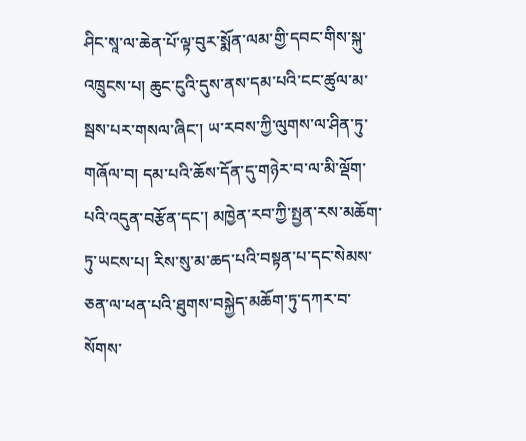ཤིང་སཱ་ལ་ཆེན་པོ་ལྟ་བུར་སྨོན་ལམ་གྱི་དབང་གིས་སྐུ་འཁྲུངས་པ། ཆུང་ངུའི་དུས་ནས་དམ་པའི་ངང་ཚུལ་མ་སྦས་པར་གསལ་ཞིང་། ཡ་རབས་ཀྱི་ལུགས་ལ་ཤིན་ཏུ་གཞོལ་བ། དམ་པའི་ཆོས་དོན་དུ་གཉེར་བ་ལ་མི་ལྡོག་པའི་འདུན་བརྩོན་དང་། མཁྱེན་རབ་ཀྱི་སྤྱན་རས་མཆོག་ཏུ་ཡངས་པ། རིས་སུ་མ་ཆད་པའི་བསྟན་པ་དང་སེམས་ཅན་ལ་ཕན་པའི་ཐུགས་བསྐྱེད་མཆོག་ཏུ་དཀར་བ་སོགས་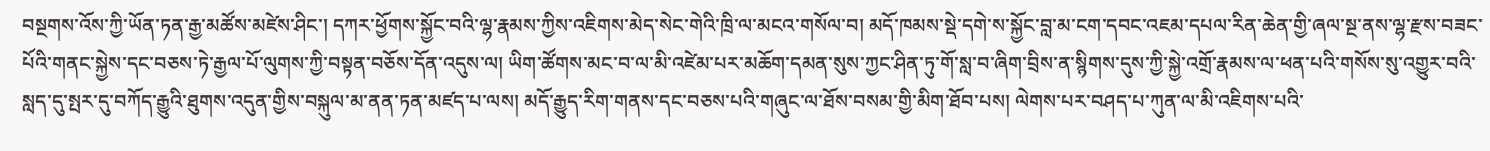བསྔགས་འོས་ཀྱི་ཡོན་ཏན་རྒྱ་མཚོས་མཛེས་ཤིང་། དཀར་ཕྱོགས་སྐྱོང་བའི་ལྷ་རྣམས་ཀྱིས་འཇིགས་མེད་སེང་གེའི་ཁྲི་ལ་མངའ་གསོལ་བ། མདོ་ཁམས་སྡེ་དགེ་ས་སྐྱོང་བླ་མ་ངག་དབང་འཇམ་དཔལ་རིན་ཆེན་གྱི་ཞལ་སྔ་ནས་ལྷ་རྫས་བཟང་པོའི་གནང་སྐྱེས་དང་བཅས་ཏེ་རྒྱལ་པོ་ལུགས་ཀྱི་བསྟན་བཅོས་དོན་འདུས་ལ། ཡིག་ཚོགས་མང་བ་ལ་མི་འཛེམ་པར་མཆོག་དམན་སུས་ཀྱང་ཤིན་ཏུ་གོ་སླ་བ་ཞིག་བྲིས་ན་སྙིགས་དུས་ཀྱི་སྐྱེ་འགྲོ་རྣམས་ལ་ཕན་པའི་གསོས་སུ་འགྱུར་བའི་སླད་དུ་སྤར་དུ་བཀོད་རྒྱུའི་ཐུགས་འདུན་གྱིས་བསྐུལ་མ་ནན་ཏན་མཛད་པ་ལས། མདོ་རྒྱུད་རིག་གནས་དང་བཅས་པའི་གཞུང་ལ་ཐོས་བསམ་གྱི་མིག་ཐོབ་པས། ལེགས་པར་བཤད་པ་ཀུན་ལ་མི་འཇིགས་པའི་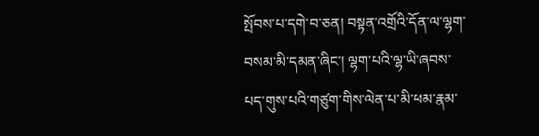སྤོབས་པ་དགེ་བ་ཅན། བསྟན་འགྲོའི་དོན་ལ་ལྷག་བསམ་མི་དམན་ཞིང་། ལྷག་པའི་ལྷ་ཡི་ཞབས་པད་གུས་པའི་གཙུག་གིས་ལེན་པ་མི་ཕམ་རྣམ་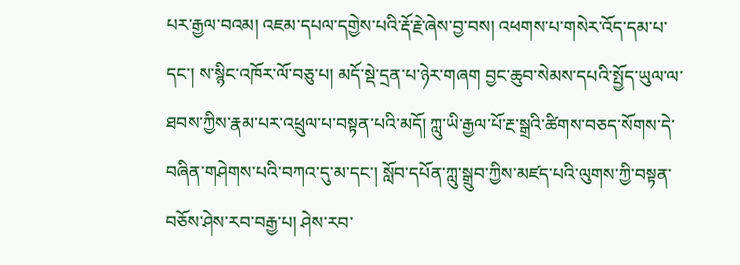པར་རྒྱལ་བའམ། འཇམ་དཔལ་དགྱེས་པའི་རྡོ་རྗེ་ཞེས་བྱ་བས། འཕགས་པ་གསེར་འོད་དམ་པ་དང་། ས་སྙིང་འཁོར་ལོ་བཅུ་པ། མདོ་སྡེ་དྲན་པ་ཉེར་གཞག བྱང་ཆུབ་སེམས་དཔའི་སྤྱོད་ཡུལ་ལ་ཐབས་ཀྱིས་རྣམ་པར་འཕྲུལ་པ་བསྟན་པའི་མདོ། ཀླུ་ཡི་རྒྱལ་པོ་རྔ་སྒྲའི་ཚིགས་བཅད་སོགས་དེ་བཞིན་གཤེགས་པའི་བཀའ་དུ་མ་དང་། སློབ་དཔོན་ཀླུ་སྒྲུབ་ཀྱིས་མཛད་པའི་ལུགས་ཀྱི་བསྟན་བཅོས་ཤེས་རབ་བརྒྱ་པ། ཤེས་རབ་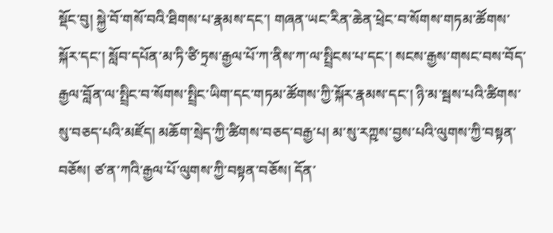སྡོང་བུ། སྐྱེ་བོ་གསོ་བའི་ཐིགས་པ་རྣམས་དང་། གཞན་ཡང་རིན་ཆེན་ཕྲེང་བ་སོགས་གཏམ་ཚོགས་སྐོར་དང་། སློབ་དཔོན་མ་ཏི་ཙི་ཏྲས་རྒྱལ་པོ་ཀ་ནིས་ཀ་ལ་སྤྲིངས་པ་དང་། སངས་རྒྱས་གསང་བས་བོད་རྒྱལ་བློན་ལ་སྤྲིང་བ་སོགས་སྤྲིང་ཡིག་དང་གཏམ་ཚོགས་ཀྱི་སྐོར་རྣམས་དང་། ཉི་མ་སྦས་པའི་ཚིགས་སུ་བཅད་པའི་མཛོད། མཆོག་སྲེད་ཀྱི་ཚིགས་བཅད་བརྒྱ་པ། མ་སུ་རཀྵས་བྱས་པའི་ལུགས་ཀྱི་བསྟན་བཅོས། ཙ་ན་ཀའི་རྒྱལ་པོ་ལུགས་ཀྱི་བསྟན་བཅོས། དོན་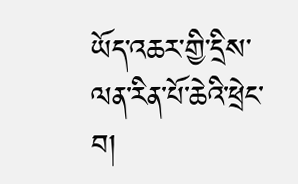ཡོད་འཆར་གྱི་དྲིས་ལན་རིན་པོ་ཆེའི་ཕྲེང་བ།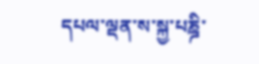དཔལ་ལྡན་ས་སྐྱ་པཎྜི་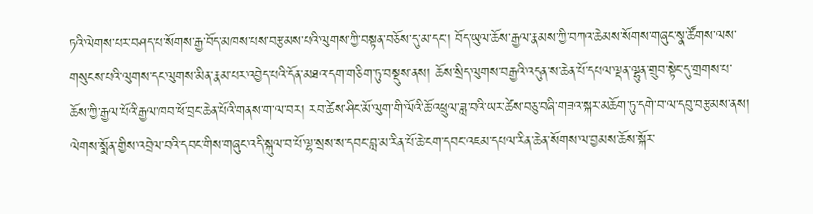ཏའི་ལེགས་པར་བཤད་པ་སོགས་རྒྱ་བོད་མཁས་པས་བརྩམས་པའི་ལུགས་ཀྱི་བསྟན་བཅོས་དུ་མ་དང་། བོད་ཡུལ་ཆོས་རྒྱལ་རྣམས་ཀྱི་བཀའ་ཆེམས་སོགས་གཞུང་སྣ་ཚོགས་ལས་གསུངས་པའི་ལུགས་དང་ལུགས་མིན་རྣམ་པར་འབྱེད་པའི་དོན་མཐའ་དག་གཅིག་ཏུ་བསྡུས་ནས། ཆོས་སྲིད་ལུགས་བརྒྱའི་འདུན་ས་ཆེན་པོ་དཔལ་ལྡན་ལྷུན་གྲུབ་སྟེང་དུ་གྲགས་པ་ཆོས་ཀྱི་རྒྱལ་པོའི་རྒྱལ་ཁབ་ཕོ་བྲང་ཆེན་པོའི་གནས་ག་ལ་བར། རབ་ཚེས་ཤིང་མོ་ལུག་གི་ལོའི་ཆོ་འཕྲུལ་ཟླ་བའི་ཡར་ཚེས་བཅུ་བཞི་གཟའ་སྐར་མཆོག་ཏུ་དགེ་བ་ལ་དབུ་བརྩམས་ནས། ལེགས་སྨོན་གྱིས་འབྲེལ་བའི་དབང་གིས་གཞུང་འདི་སྐུལ་བ་པོ་ལྷ་སྲས་ས་དབང་བླ་མ་རིན་པོ་ཆེ་ངག་དབང་འཇམ་དཔལ་རིན་ཆེན་སོགས་ལ་བྱམས་ཆོས་སྐོར་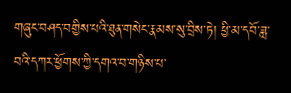གཞུང་བཤད་བགྱིས་པའི་ཐུན་གསེང་རྣམས་སུ་བྲིས་ཏེ། ཕྱི་མ་དབོ་ཟླ་བའི་དཀར་ཕྱོགས་ཀྱི་དགའ་བ་གཉིས་པ་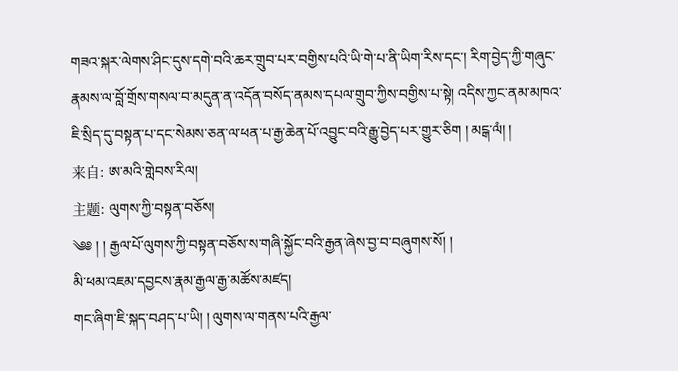གཟའ་སྐར་ལེགས་ཤིང་དུས་དགེ་བའི་ཆར་གྲུབ་པར་བགྱིས་པའི་ཡི་གེ་པ་ནི་ཡིག་རིས་དང་། རིག་བྱེད་ཀྱི་གཞུང་རྣམས་ལ་བློ་གྲོས་གསལ་བ་མདུན་ན་འདོན་བསོད་ནམས་དཔལ་གྲུབ་ཀྱིས་བགྱིས་པ་སྟེ། འདིས་ཀྱང་ནམ་མཁའ་ཇི་སྲིད་དུ་བསྟན་པ་དང་སེམས་ཅན་ལ་ཕན་པ་རྒྱ་ཆེན་པོ་འབྱུང་བའི་རྒྱུ་བྱེད་པར་གྱུར་ཅིག ། མངྒ་ལཾ། །
来自: ཨ་མའི་གླེབས་རིལ།
主题: ལུགས་ཀྱི་བསྟན་བཅོས།
༄༅ ། ། རྒྱལ་པོ་ལུགས་ཀྱི་བསྟན་བཅོས་ས་གཞི་སྐྱོང་བའི་རྒྱན་ཞེས་བྱ་བ་བཞུགས་སོ། །
མི་ཕམ་འཇམ་དབྱངས་རྣམ་རྒྱལ་རྒྱ་མཚོས་མཛད།
གང་ཞིག་ཇི་སྐད་བཤད་པ་ཡི། ། ལུགས་ལ་གནས་པའི་རྒྱལ་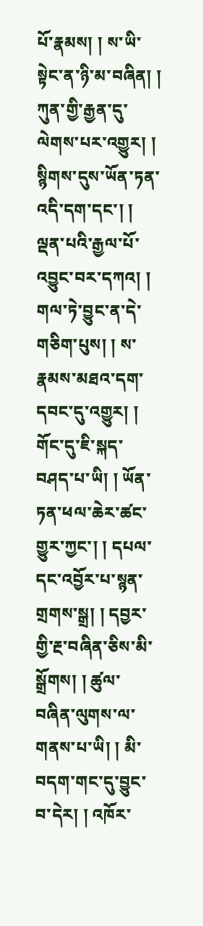པོ་རྣམས། ། ས་ཡི་སྟེང་ན་ཉི་མ་བཞིན། ། ཀུན་གྱི་རྒྱན་དུ་ལེགས་པར་འགྱུར། ། སྙིགས་དུས་ཡོན་ཏན་འདི་དག་དང་། ། ལྡན་པའི་རྒྱལ་པོ་འབྱུང་བར་དཀའ། ། གལ་ཏེ་བྱུང་ན་དེ་གཅིག་པུས། ། ས་རྣམས་མཐའ་དག་དབང་དུ་འགྱུར། ། གོང་དུ་ཇི་སྐད་བཤད་པ་ཡི། ། ཡོན་ཏན་ཕལ་ཆེར་ཚང་གྱུར་ཀྱང་། ། དཔལ་དང་འབྱོར་པ་སྙན་གྲགས་སྒྲ། ། དབྱར་གྱི་རྔ་བཞིན་ཅིས་མི་སྒྲོགས། ། ཚུལ་བཞིན་ལུགས་ལ་གནས་པ་ཡི། ། མི་བདག་གང་དུ་བྱུང་བ་དེར། ། འཁོར་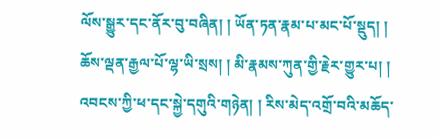ལོས་སྒྱུར་དང་ནོར་བུ་བཞིན། ། ཡོན་ཏན་རྣམ་པ་མང་པོ་སྡུད། ། ཆོས་ལྡན་རྒྱལ་པོ་ལྷ་ཡི་སྲས། ། མི་རྣམས་ཀུན་གྱི་རྗེར་གྱུར་པ། ། འབངས་ཀྱི་ཕ་དང་སྐྱེ་དགུའི་གཉེན། ། རིས་མེད་འགྲོ་བའི་མཆོད་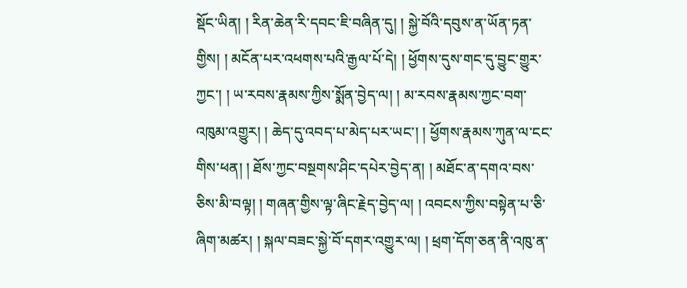སྡོང་ཡིན། ། རིན་ཆེན་རི་དབང་ཇི་བཞིན་དུ། ། སྐྱེ་བོའི་དབུས་ན་ཡོན་ཏན་གྱིས། ། མངོན་པར་འཕགས་པའི་རྒྱལ་པོ་དེ། ། ཕྱོགས་དུས་གང་དུ་བྱུང་གྱུར་ཀྱང་། ། ཡ་རབས་རྣམས་ཀྱིས་སྨོན་བྱེད་ལ། ། མ་རབས་རྣམས་ཀྱང་བག་འཁུམ་འགྱུར། ། ཆེད་དུ་འབད་པ་མེད་པར་ཡང་། ། ཕྱོགས་རྣམས་ཀུན་ལ་ངང་གིས་ཕན། ། ཐོས་ཀྱང་བསྔགས་ཤིང་དཔེར་བྱེད་ན། ། མཐོང་ན་དགའ་བས་ཅིས་མི་བལྟ། ། གཞན་གྱིས་ལྟ་ཞིང་རྗེད་བྱེད་ལ། ། འབངས་ཀྱིས་བསྟེན་པ་ཅི་ཞིག་མཚར། ། སྐལ་བཟང་སྐྱེ་བོ་དགར་འགྱུར་ལ། ། ཕྲག་དོག་ཅན་ནི་འཁུ་ན་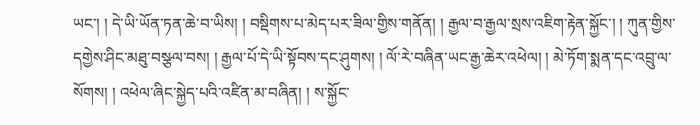ཡང་། ། དེ་ཡི་ཡོན་ཏན་ཆེ་བ་ཡིས། ། བསྡིགས་པ་མེད་པར་ཟིལ་གྱིས་གནོན། ། རྒྱལ་བ་རྒྱལ་སྲས་འཇིག་རྟེན་སྐྱོང་། ། ཀུན་གྱིས་དགྱེས་ཤིང་མཐུ་བསྩལ་བས། ། རྒྱལ་པོ་དེ་ཡི་སྟོབས་དང་ཤུགས། ། ལོ་རེ་བཞིན་ཡང་རྒྱ་ཆེར་འཕེལ། ། མེ་ཏོག་སྨན་དང་འབྲུ་ལ་སོགས། ། འཕེལ་ཞིང་སྐྱེད་པའི་འཛིན་མ་བཞིན། ། ས་སྐྱོང་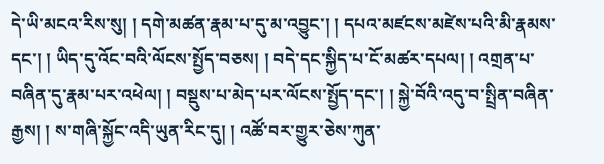དེ་ཡི་མངའ་རིས་སུ། ། དགེ་མཚན་རྣམ་པ་དུ་མ་འབྱུང་། ། དཔའ་མཛངས་མཛེས་པའི་མི་རྣམས་དང་། ། ཡིད་དུ་འོང་བའི་ལོངས་སྤྱོད་བཅས། ། བདེ་དང་སྐྱིད་པ་ངོ་མཚར་དཔལ། ། འགྲན་པ་བཞིན་དུ་རྣམ་པར་འཕེལ། ། བསྡུས་པ་མེད་པར་ལོངས་སྤྱོད་དང་། ། སྐྱེ་བོའི་འདུ་བ་སྤྲིན་བཞིན་རྒྱས། ། ས་གཞི་སྐྱོང་འདི་ཡུན་རིང་དུ། ། འཚོ་བར་གྱུར་ཅེས་ཀུན་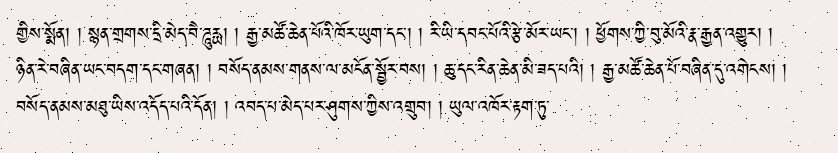གྱིས་སྨོན། ། སྙན་གྲགས་དྲི་མེད་བཻ་ཌཱུརྻ། ། རྒྱ་མཚོ་ཆེན་པོའི་ཁོར་ཡུག་དང་། ། རི་ཡི་དབང་པོའི་རྩེ་མོར་ཡང་། ། ཕྱོགས་ཀྱི་བུ་མོའི་རྣ་རྒྱན་འགྱུར། ། ཉིན་རེ་བཞིན་ཡང་བདག་དང་གཞན། ། བསོད་ནམས་གནས་ལ་མངོན་སྦྱོར་བས། ། ཆུ་དང་རིན་ཆེན་མི་ཟད་པའི། ། རྒྱ་མཚོ་ཆེན་པོ་བཞིན་དུ་འགེངས། ། བསོད་ནམས་མཐུ་ཡིས་འདོད་པའི་དོན། ། འབད་པ་མེད་པར་ཤུགས་ཀྱིས་འགྲུབ། ། ཡུལ་འཁོར་རྟག་ཏུ་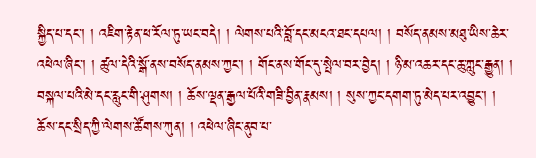སྐྱིད་པ་དང་། ། འཇིག་རྟེན་ཕ་རོལ་ཏུ་ཡང་བདེ། ། ལེགས་པའི་བློ་དང་མངའ་ཐང་དཔལ། ། བསོད་ནམས་མཐུ་ཡིས་ཆེར་འཕེལ་ཞིང་། ། ཚུལ་དེའི་སྒོ་ནས་བསོད་ནམས་ཀྱང་། ། གོང་ནས་གོང་དུ་སྤེལ་བར་བྱེད། ། ཉི་མ་འཆར་དང་ཆུ་ཀླུང་རྒྱུན། ། བསྐལ་པའི་མེ་དང་རླུང་གི་ཤུགས། ། ཆོས་ལྡན་རྒྱལ་པོའི་གཟི་བྱིན་རྣམས། ། སུས་ཀྱང་དགག་ཏུ་མེད་པར་འབྱུང་། ། ཆོས་དང་སྲིད་ཀྱི་ལེགས་ཚོགས་ཀུན། ། འཕེལ་ཞིང་ནུབ་པ་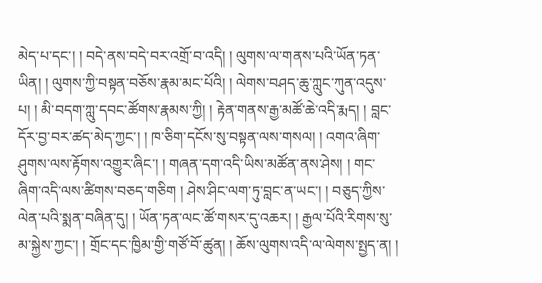མེད་པ་དང་། ། བདེ་ནས་བདེ་བར་འགྲོ་བ་འདི། ། ལུགས་ལ་གནས་པའི་ཡོན་ཏན་ཡིན། ། ལུགས་ཀྱི་བསྟན་བཅོས་རྣམ་མང་པོའི། ། ལེགས་བཤད་ཆུ་ཀླུང་ཀུན་འདུས་པ། ། མི་བདག་ཀླུ་དབང་ཚོགས་རྣམས་ཀྱི། ། རྟེན་གནས་རྒྱ་མཚོ་ཆེ་འདི་རྨད། ། བླང་དོར་བྱ་བར་ཚད་མེད་ཀྱང་། ། ཁ་ཅིག་དངོས་སུ་བསྟན་ལས་གསལ། ། འགའ་ཞིག་ཤུགས་ལས་རྟོགས་འགྱུར་ཞིང་། ། གཞན་དག་འདི་ཡིས་མཚོན་ནས་ཤེས། ། གང་ཞིག་འདི་ལས་ཚིགས་བཅད་གཅིག ། ཤེས་ཤིང་ལག་ཏུ་བླང་ན་ཡང་། ། བཅུད་ཀྱིས་ལེན་པའི་སྨན་བཞིན་དུ། ། ཡོན་ཏན་ལང་ཚོ་གསར་དུ་འཆར། ། རྒྱལ་པོའི་རིགས་སུ་མ་སྐྱེས་ཀྱང་། ། གྲོང་དང་ཁྱིམ་གྱི་གཙོ་བོ་ཚུན། ། ཆོས་ལུགས་འདི་ལ་ལེགས་སྤྱད་ན། །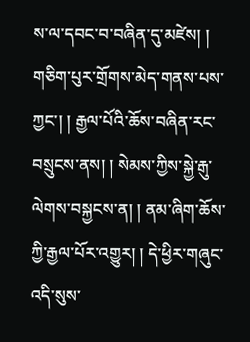ས་ལ་དབང་བ་བཞིན་དུ་མཛེས། ། གཅིག་པུར་གྲོགས་མེད་གནས་པས་ཀྱང་། ། རྒྱལ་པོའི་ཆོས་བཞིན་རང་བསྲུངས་ནས། ། སེམས་ཀྱིས་སྐྱེ་རྒུ་ལེགས་བསྐྱངས་ན། ། ནམ་ཞིག་ཆོས་ཀྱི་རྒྱལ་པོར་འགྱུར། ། དེ་ཕྱིར་གཞུང་འདི་སུས་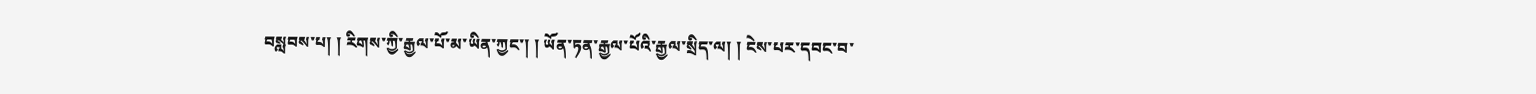བསླབས་པ། ། རིགས་ཀྱི་རྒྱལ་པོ་མ་ཡིན་ཀྱང་། ། ཡོན་ཏན་རྒྱལ་པོའི་རྒྱལ་སྲིད་ལ། ། ངེས་པར་དབང་བ་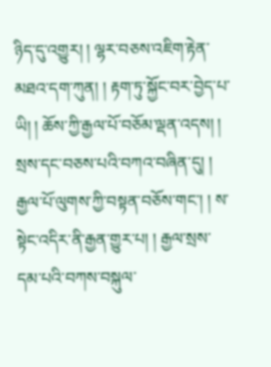ཉིད་དུ་འགྱུར། ། ལྷར་བཅས་འཇིག་རྟེན་མཐའ་དག་ཀུན། ། རྟག་ཏུ་སྐྱོང་བར་བྱེད་པ་ཡི། ། ཆོས་ཀྱི་རྒྱལ་པོ་བཅོམ་ལྡན་འདས། ། སྲས་དང་བཅས་པའི་བཀའ་བཞིན་དུ། ། རྒྱལ་པོ་ལུགས་ཀྱི་བསྟན་བཅོས་གང་། ། ས་སྟེང་འདིར་ནི་རྒྱན་གྱུར་པ། ། རྒྱལ་སྲས་དམ་པའི་བཀས་བསྐུལ་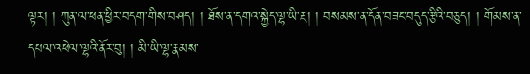ལྟར། ། ཀུན་ལ་ཕན་ཕྱིར་བདག་གིས་བཤད། ། ཐོས་ན་དགའ་སྐྱེད་ལྷ་ཡི་རྔ། ། བསམས་ན་དོན་བཟང་བདུད་རྩིའི་བཅུད། ། གོམས་ན་དཔལ་འཕེལ་ལྷའི་ནོར་བུ། ། མི་ཡི་ལྷ་རྣམས་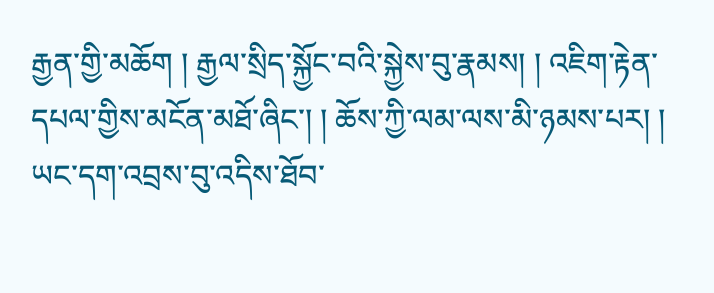རྒྱན་གྱི་མཆོག ། རྒྱལ་སྲིད་སྐྱོང་བའི་སྐྱེས་བུ་རྣམས། ། འཇིག་རྟེན་དཔལ་གྱིས་མངོན་མཐོ་ཞིང་། ། ཆོས་ཀྱི་ལམ་ལས་མི་ཉམས་པར། ། ཡང་དག་འབྲས་བུ་འདིས་ཐོབ་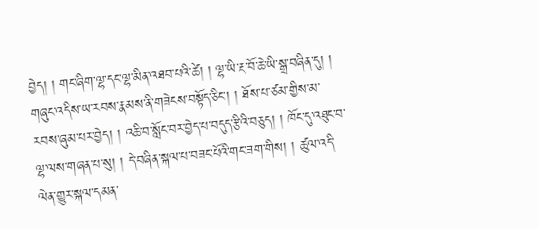བྱེད། ། གང་ཞིག་ལྷ་དང་ལྷ་མིན་འཐབ་པའི་ཚེ། ། ལྷ་ཡི་རྔ་བོ་ཆེ་ཡི་སྒྲ་བཞིན་དུ། ། གཞུང་འདིས་ཡ་རབས་རྣམས་ནི་གཟེངས་བསྟོད་ཅིང་། ། ཐོས་པ་ཙམ་གྱིས་མ་རབས་ཞུམ་པར་བྱེད། ། འཆི་བ་སློང་བར་བྱེད་པ་བདུད་རྩིའི་བཅུད། ། ཁོང་དུ་འཐུང་བ་ལྷ་ལས་གཞན་པ་སུ། ། དེ་བཞིན་སྐལ་པ་བཟང་པོའི་གང་ཟག་གིས། ། ཚུལ་འདི་ལེན་གྱུར་སྐལ་དམན་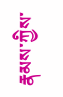རྣམས་ཀྱིས་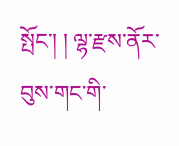སྤོང་། ། ལྷ་རྫས་ནོར་བུས་གང་གི་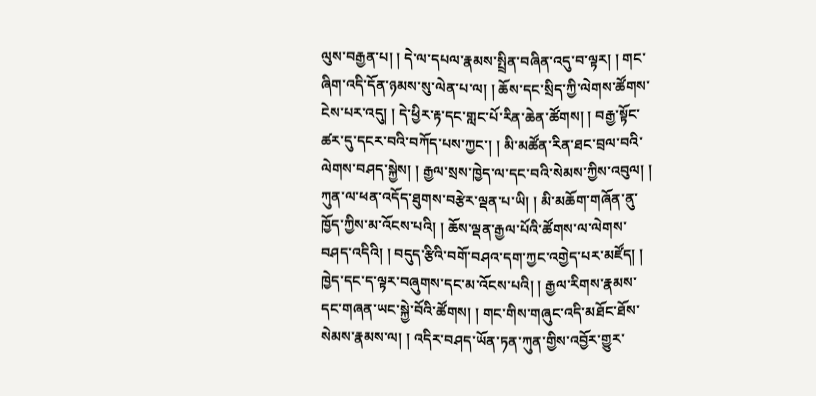ལུས་བརྒྱན་པ། ། དེ་ལ་དཔལ་རྣམས་སྤྲིན་བཞིན་འདུ་བ་ལྟར། ། གང་ཞིག་འདི་དོན་ཉམས་སུ་ལེན་པ་ལ། ། ཆོས་དང་སྲིད་ཀྱི་ལེགས་ཚོགས་ངེས་པར་འདུ། ། དེ་ཕྱིར་རྟ་དང་གླང་པོ་རིན་ཆེན་ཚོགས། ། བརྒྱ་སྟོང་ཚར་དུ་དངར་བའི་བཀོད་པས་ཀྱང་། ། མི་མཚོན་རིན་ཐང་བྲལ་བའི་ལེགས་བཤད་སྐྱེས། ། རྒྱལ་སྲས་ཁྱེད་ལ་དང་བའི་སེམས་ཀྱིས་འབུལ། ། ཀུན་ལ་ཕན་འདོད་ཐུགས་བརྩེར་ལྡན་པ་ཡི། ། མི་མཆོག་གཞོན་ནུ་ཁྱོད་ཀྱིས་མ་འོངས་པའི། ། ཆོས་ལྡན་རྒྱལ་པོའི་ཚོགས་ལ་ལེགས་བཤད་འདིའི། ། བདུད་རྩིའི་བགོ་བཤའ་དག་ཀྱང་འགྱེད་པར་མཛོད། ། ཁྱེད་དང་ད་ལྟར་བཞུགས་དང་མ་འོངས་པའི། ། རྒྱལ་རིགས་རྣམས་དང་གཞན་ཡང་སྐྱེ་བོའི་ཚོགས། ། གང་གིས་གཞུང་འདི་མཐོང་ཐོས་སེམས་རྣམས་ལ། ། འདིར་བཤད་ཡོན་ཏན་ཀུན་གྱིས་འབྱོར་གྱུར་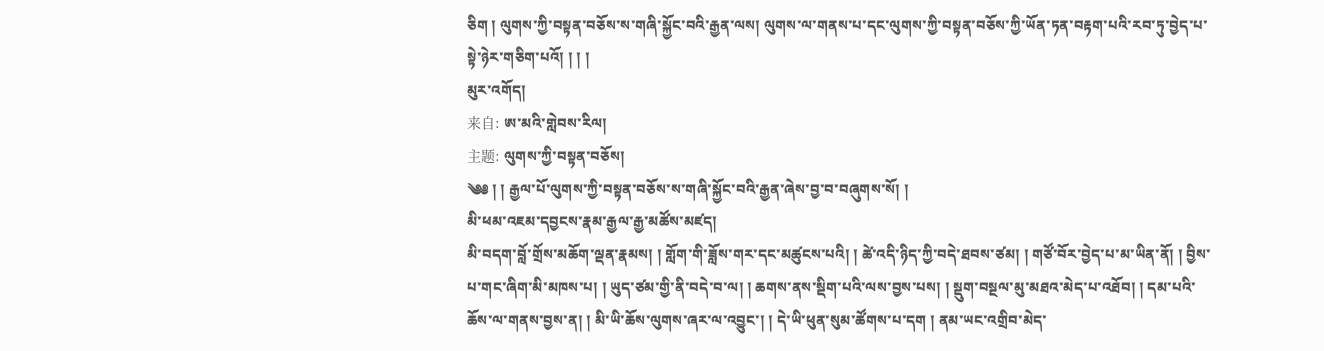ཅིག ། ལུགས་ཀྱི་བསྟན་བཅོས་ས་གཞི་སྐྱོང་བའི་རྒྱན་ལས། ལུགས་ལ་གནས་པ་དང་ལུགས་ཀྱི་བསྟན་བཅོས་ཀྱི་ཡོན་ཏན་བརྟག་པའི་རབ་ཏུ་བྱེད་པ་སྟེ་ཉེར་གཅིག་པའོ། ། ། །
མུར་འགོད།
来自: ཨ་མའི་གླེབས་རིལ།
主题: ལུགས་ཀྱི་བསྟན་བཅོས།
༄༅ ། ། རྒྱལ་པོ་ལུགས་ཀྱི་བསྟན་བཅོས་ས་གཞི་སྐྱོང་བའི་རྒྱན་ཞེས་བྱ་བ་བཞུགས་སོ། །
མི་ཕམ་འཇམ་དབྱངས་རྣམ་རྒྱལ་རྒྱ་མཚོས་མཛད།
མི་བདག་བློ་གྲོས་མཆོག་ལྡན་རྣམས། ། གློག་གི་ཟློས་གར་དང་མཚུངས་པའི། ། ཚེ་འདི་ཉིད་ཀྱི་བདེ་ཐབས་ཙམ། ། གཙོ་བོར་བྱེད་པ་མ་ཡིན་ནོ། ། བྱིས་པ་གང་ཞིག་མི་མཁས་པ། ། ཡུད་ཙམ་གྱི་ནི་བདེ་བ་ལ། ། ཆགས་ནས་སྡིག་པའི་ལས་བྱས་པས། ། སྡུག་བསྔལ་མུ་མཐའ་མེད་པ་འཐོབ། ། དམ་པའི་ཆོས་ལ་གནས་བྱས་ན། ། མི་ཡི་ཆོས་ལུགས་ཞར་ལ་འབྱུང་། ། དེ་ཡི་ཕུན་སུམ་ཚོགས་པ་དག ། ནམ་ཡང་འགྲིབ་མེད་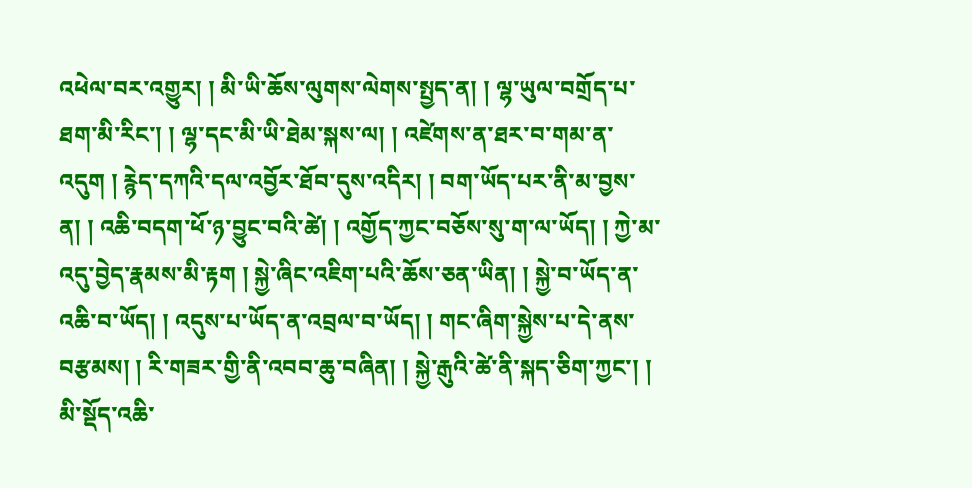འཕེལ་བར་འགྱུར། ། མི་ཡི་ཆོས་ལུགས་ལེགས་སྤྱད་ན། ། ལྷ་ཡུལ་བགྲོད་པ་ཐག་མི་རིང་། ། ལྷ་དང་མི་ཡི་ཐེམ་སྐས་ལ། ། འཛེགས་ན་ཐར་བ་གམ་ན་འདུག ། རྙེད་དཀའི་དལ་འབྱོར་ཐོབ་དུས་འདིར། ། བག་ཡོད་པར་ནི་མ་བྱས་ན། ། འཆི་བདག་ཕོ་ཉ་བྱུང་བའི་ཚེ། ། འགྱོད་ཀྱང་བཅོས་སུ་ག་ལ་ཡོད། ། ཀྱེ་མ་འདུ་བྱེད་རྣམས་མི་རྟག ། སྐྱེ་ཞིང་འཇིག་པའི་ཆོས་ཅན་ཡིན། ། སྐྱེ་བ་ཡོད་ན་འཆི་བ་ཡོད། ། འདུས་པ་ཡོད་ན་འབྲལ་བ་ཡོད། ། གང་ཞིག་སྐྱེས་པ་དེ་ནས་བརྩམས། ། རི་གཟར་གྱི་ནི་འབབ་ཆུ་བཞིན། ། སྐྱེ་རྒུའི་ཚེ་ནི་སྐད་ཅིག་ཀྱང་། ། མི་སྡོད་འཆི་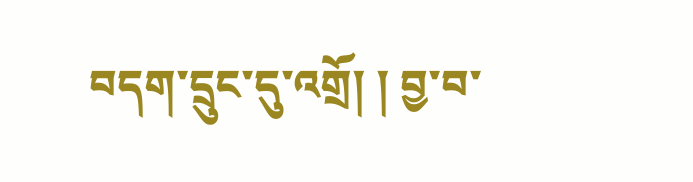བདག་དྲུང་དུ་འགྲོ། ། བྱ་བ་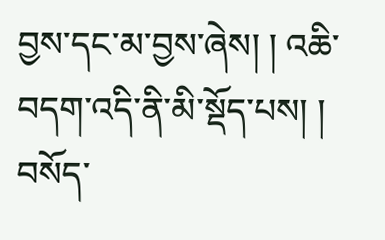བྱས་དང་མ་བྱས་ཞེས། ། འཆི་བདག་འདི་ནི་མི་སྡོད་པས། ། བསོད་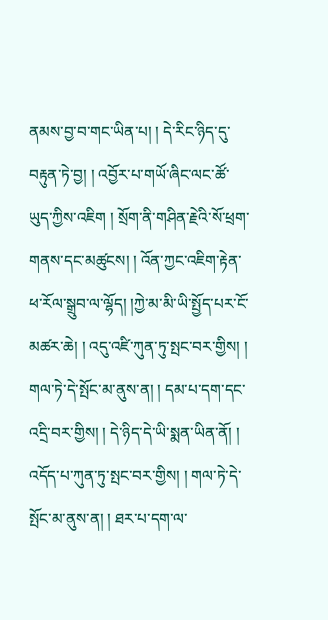ནམས་བྱ་བ་གང་ཡིན་པ། ། དེ་རིང་ཉིད་དུ་བརྟུན་ཏེ་བྱ། ། འབྱོར་པ་གཡོ་ཞིང་ལང་ཚོ་ཡུད་ཀྱིས་འཇིག ། སྲོག་ནི་གཤིན་རྗེའི་སོ་ཕྲག་གནས་དང་མཚུངས། ། འོན་ཀྱང་འཇིག་རྟེན་ཕ་རོལ་སྒྲུབ་ལ་ལྷོད། །ཀྱེ་མ་མི་ཡི་སྤྱོད་པར་ངོ་མཚར་ཆེ། ། འདུ་འཛི་ཀུན་ཏུ་སྤང་བར་གྱིས། ། གལ་ཏེ་དེ་སྤོང་མ་ནུས་ན། ། དམ་པ་དག་དང་འདྲི་བར་གྱིས། ། དེ་ཉིད་དེ་ཡི་སྨན་ཡིན་ནོ། ། འདོད་པ་ཀུན་ཏུ་སྤང་བར་གྱིས། ། གལ་ཏེ་དེ་སྤོང་མ་ནུས་ན། ། ཐར་པ་དག་ལ་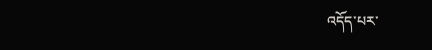འདོད་པར་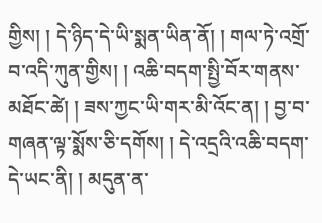གྱིས། ། དེ་ཉིད་དེ་ཡི་སྨན་ཡིན་ནོ། ། གལ་ཏེ་འགྲོ་བ་འདི་ཀུན་གྱིས། ། འཆི་བདག་སྤྱི་བོར་གནས་མཐོང་ཚེ། ། ཟས་ཀྱང་ཡི་གར་མི་འོང་ན། ། བྱ་བ་གཞན་ལྟ་སྨོས་ཅི་དགོས། ། དེ་འདྲའི་འཆི་བདག་དེ་ཡང་ནི། ། མདུན་ན་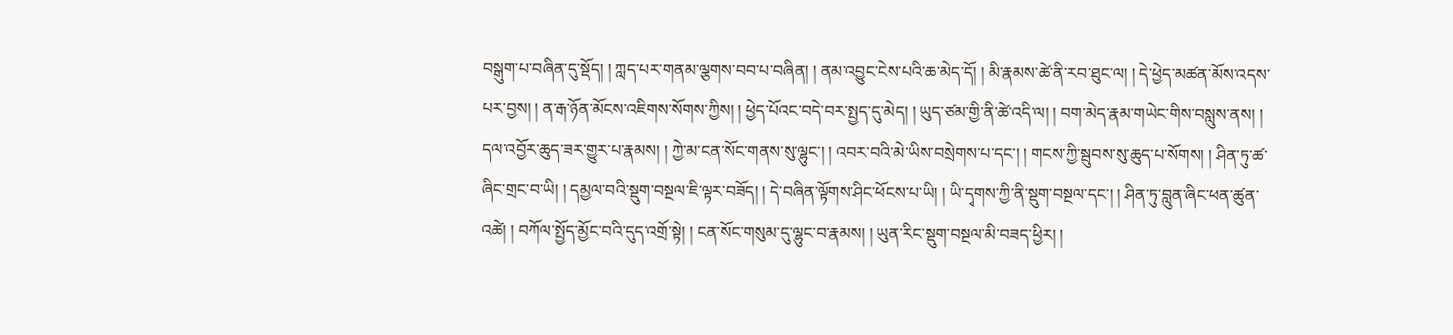བསྒུག་པ་བཞིན་དུ་སྡོད། ། ཀླད་པར་གནམ་ལྕགས་བབ་པ་བཞིན། ། ནམ་འབྱུང་ངེས་པའི་ཆ་མེད་དོ། ། མི་རྣམས་ཚེ་ནི་རབ་ཐུང་ལ། ། དེ་ཕྱེད་མཚན་མོས་འདས་པར་བྱས། ། ན་རྒ་ཉོན་མོངས་འཇིགས་སོགས་ཀྱིས། ། ཕྱེད་པོའང་བདེ་བར་སྤྱད་དུ་མེད། ། ཡུད་ཙམ་གྱི་ནི་ཚེ་འདི་ལ། ། བག་མེད་རྣམ་གཡེང་གིས་བསླུས་ནས། ། དལ་འབྱོར་ཆུད་ཟར་གྱུར་པ་རྣམས། ། ཀྱེ་མ་ངན་སོང་གནས་སུ་ལྷུང་། ། འབར་བའི་མེ་ཡིས་བསྲེགས་པ་དང་། ། གངས་ཀྱི་སྦུབས་སུ་ཆུད་པ་སོགས། ། ཤིན་ཏུ་ཚ་ཞིང་གྲང་བ་ཡི། ། དམྱལ་བའི་སྡུག་བསྔལ་ཇི་ལྟར་བཟོད། ། དེ་བཞིན་ལྟོགས་ཤིང་ཕོངས་པ་ཡི། ། ཡི་དྭགས་ཀྱི་ནི་སྡུག་བསྔལ་དང་། ། ཤིན་ཏུ་བླུན་ཞིང་ཕན་ཚུན་འཚེ། ། བཀོལ་སྤྱོད་མྱོང་བའི་དུད་འགྲོ་སྟེ། ། ངན་སོང་གསུམ་དུ་ལྷུང་བ་རྣམས། ། ཡུན་རིང་སྡུག་བསྔལ་མི་བཟད་ཕྱིར། །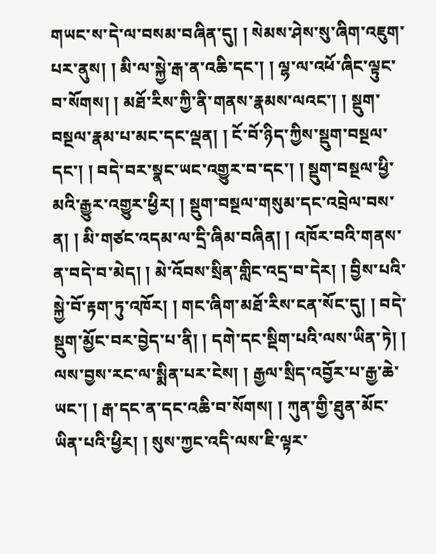གཡང་ས་དེ་ལ་བསམ་བཞིན་དུ། ། སེམས་ཤེས་སུ་ཞིག་འཇུག་པར་ནུས། ། མི་ལ་སྐྱེ་རྒ་ན་འཆི་དང་། ། ལྷ་ལ་འཕོ་ཞིང་ལྟུང་བ་སོགས། ། མཐོ་རིས་ཀྱི་ནི་གནས་རྣམས་ལའང་། ། སྡུག་བསྔལ་རྣམ་པ་མང་དང་ལྡན། ། ངོ་བོ་ཉིད་ཀྱིས་སྡུག་བསྔལ་དང་། ། བདེ་བར་སྣང་ཡང་འགྱུར་བ་དང་། ། སྡུག་བསྔལ་ཕྱི་མའི་རྒྱུར་འགྱུར་ཕྱིར། ། སྡུག་བསྔལ་གསུམ་དང་འབྲེལ་བས་ན། ། མི་གཙང་འདམ་ལ་དྲི་ཞིམ་བཞིན། ། འཁོར་བའི་གནས་ན་བདེ་བ་མེད། ། མེ་འོབས་སྲིན་གླིང་འདྲ་བ་དེར། ། བྱིས་པའི་སྐྱེ་བོ་རྟག་ཏུ་འཁོར། ། གང་ཞིག་མཐོ་རིས་ངན་སོང་དུ། ། བདེ་སྡུག་མྱོང་བར་བྱེད་པ་ནི། ། དགེ་དང་སྡིག་པའི་ལས་ཡིན་ཏེ། ། ལས་བྱས་རང་ལ་སྨིན་པར་ངེས། ། རྒྱལ་སྲིད་འབྱོར་པ་རྒྱ་ཆེ་ཡང་། ། རྒ་དང་ན་དང་འཆི་བ་སོགས། ། ཀུན་གྱི་ཐུན་མོང་ཡིན་པའི་ཕྱིར། ། སུས་ཀྱང་འདི་ལས་ཇི་ལྟར་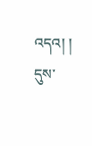འདའ། ། དུས་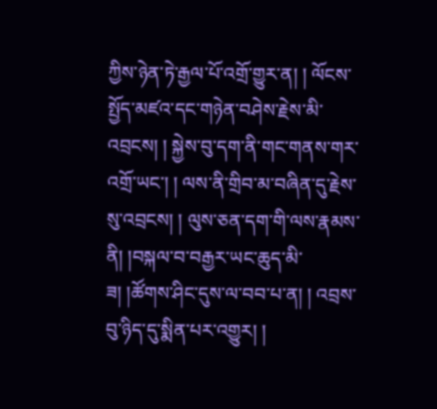ཀྱིས་ཉེན་ཏེ་རྒྱལ་པོ་འགྲོ་གྱུར་ན། ། ལོངས་སྤྱོད་མཛའ་དང་གཉེན་བཤེས་རྗེས་མི་འབྲངས། ། སྐྱེས་བུ་དག་ནི་གང་གནས་གར་འགྲོ་ཡང་། ། ལས་ནི་གྲིབ་མ་བཞིན་དུ་རྗེས་སུ་འབྲངས། ། ལུས་ཅན་དག་གི་ལས་རྣམས་ནི། །བསྐལ་བ་བརྒྱར་ཡང་ཆུད་མི་ཟ། །ཚོགས་ཤིང་དུས་ལ་བབ་པ་ན། ། འབྲས་བུ་ཉིད་དུ་སྨིན་པར་འགྱུར། །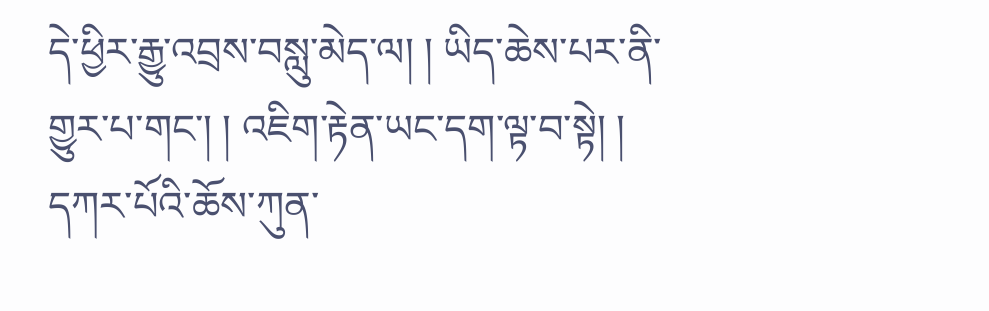དེ་ཕྱིར་རྒྱུ་འབྲས་བསླུ་མེད་ལ། ། ཡིད་ཆེས་པར་ནི་གྱུར་པ་གང་། ། འཇིག་རྟེན་ཡང་དག་ལྟ་བ་སྟེ། ། དཀར་པོའི་ཆོས་ཀུན་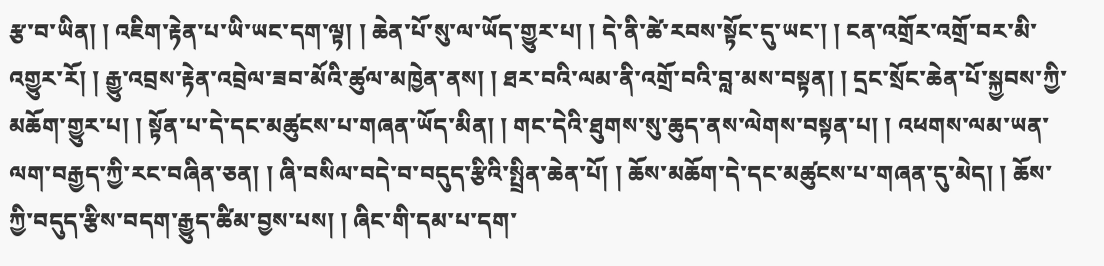རྩ་བ་ཡིན། ། འཇིག་རྟེན་པ་ཡི་ཡང་དག་ལྟ། ། ཆེན་པོ་སུ་ལ་ཡོད་གྱུར་པ། ། དེ་ནི་ཚེ་རབས་སྟོང་དུ་ཡང་། ། ངན་འགྲོར་འགྲོ་བར་མི་འགྱུར་རོ། ། རྒྱུ་འབྲས་རྟེན་འབྲེལ་ཟབ་མོའི་ཚུལ་མཁྱེན་ནས། ། ཐར་བའི་ལམ་ནི་འགྲོ་བའི་བླ་མས་བསྟན། ། དྲང་སྲོང་ཆེན་པོ་སྐྱབས་ཀྱི་མཆོག་གྱུར་པ། ། སྟོན་པ་དེ་དང་མཚུངས་པ་གཞན་ཡོད་མིན། ། གང་དེའི་ཐུགས་སུ་ཆུད་ནས་ལེགས་བསྟན་པ། ། འཕགས་ལམ་ཡན་ལག་བརྒྱད་ཀྱི་རང་བཞིན་ཅན། ། ཞི་བསིལ་བདེ་བ་བདུད་རྩིའི་སྤྲིན་ཆེན་པོ། ། ཆོས་མཆོག་དེ་དང་མཚུངས་པ་གཞན་དུ་མེད། ། ཆོས་ཀྱི་བདུད་རྩིས་བདག་རྒྱུད་ཚིམ་བྱས་པས། ། ཞིང་གི་དམ་པ་དག་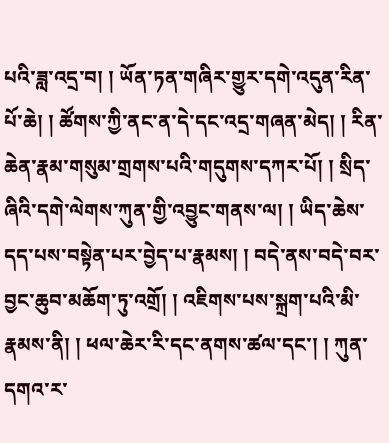པའི་ཟླ་འདྲ་བ། ། ཡོན་ཏན་གཞིར་གྱུར་དགེ་འདུན་རིན་པོ་ཆེ། ། ཚོགས་ཀྱི་ནང་ན་དེ་དང་འདྲ་གཞན་མེད། ། རིན་ཆེན་རྣམ་གསུམ་གྲགས་པའི་གདུགས་དཀར་པོ། ། སྲིད་ཞིའི་དགེ་ལེགས་ཀུན་གྱི་འབྱུང་གནས་ལ། ། ཡིད་ཆེས་དད་པས་བསྟེན་པར་བྱེད་པ་རྣམས། ། བདེ་ནས་བདེ་བར་བྱང་ཆུབ་མཆོག་ཏུ་འགྲོ། ། འཇིགས་པས་སྐྲག་པའི་མི་རྣམས་ནི། ། ཕལ་ཆེར་རི་དང་ནགས་ཚལ་དང་། ། ཀུན་དགའ་ར་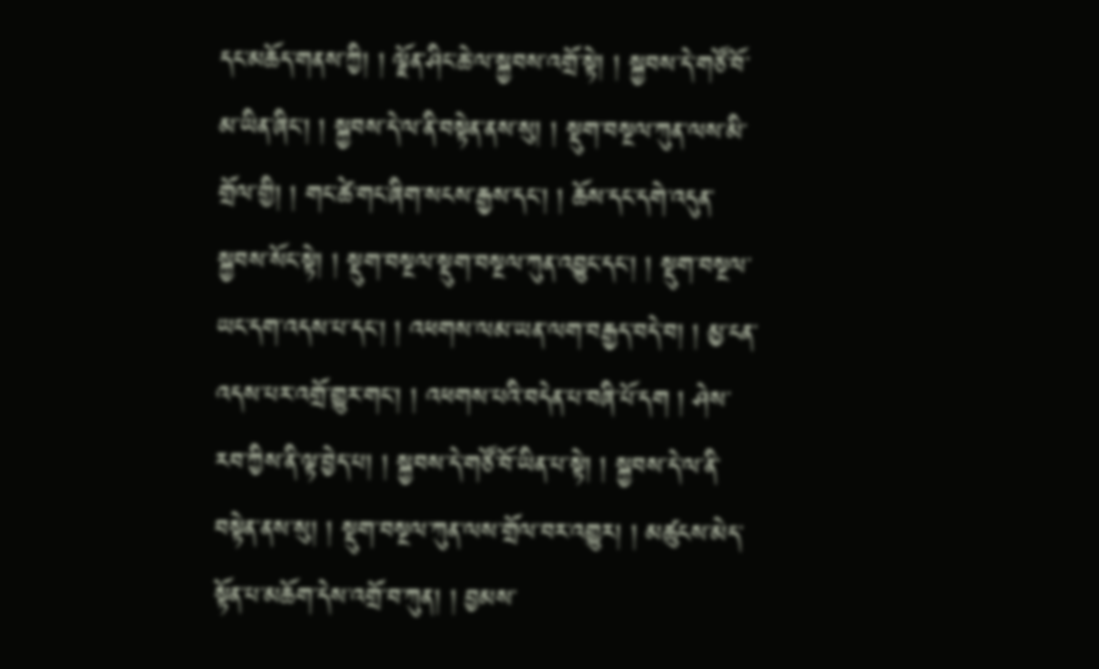དང་མཆོད་གནས་ཀྱི། ། ལྗོན་ཤིང་ཆེ་ལ་སྐྱབས་འགྲོ་སྟེ། ། སྐྱབས་དེ་གཙོ་བོ་མ་ཡིན་ཞིང་། ། སྐྱབས་དེ་ལ་ནི་བསྟེན་ནས་སུ། ། སྡུག་བསྔལ་ཀུན་ལས་མི་གྲོལ་གྱི། ། གང་ཚེ་གང་ཞིག་སངས་རྒྱས་དང་། ། ཆོས་དང་དགེ་འདུན་སྐྱབས་སོང་སྟེ། ། སྡུག་བསྔལ་སྡུག་བསྔལ་ཀུན་འབྱུང་དང་། ། སྡུག་བསྔལ་ཡང་དག་འདས་པ་དང་། ། འཕགས་ལམ་ཡན་ལག་བརྒྱད་བདེ་བ། ། མྱ་ངན་འདས་པར་འགྲོ་གྱུར་གང་། ། འཕགས་པའི་བདེན་པ་བཞི་པོ་དག ། ཤེས་རབ་ཀྱིས་ནི་ལྟ་བྱེད་པ། ། སྐྱབས་དེ་གཙོ་བོ་ཡིན་པ་སྟེ། ། སྐྱབས་དེ་ལ་ནི་བསྟེན་ནས་སུ། ། སྡུག་བསྔལ་ཀུན་ལས་གྲོལ་བར་འགྱུར། ། མཚུངས་མེད་སྟོན་པ་མཆོག་དེས་འགྲོ་བ་ཀུན། ། བྱམས་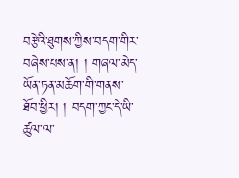བརྩེའི་ཐུགས་ཀྱིས་བདག་གིར་བཞེས་པས་ན། ། གཞལ་མེད་ཡོན་ཏན་མཆོག་གི་གནས་ཐོབ་ཕྱིར། ། བདག་ཀྱང་དེ་ཡི་ཚུལ་ལ་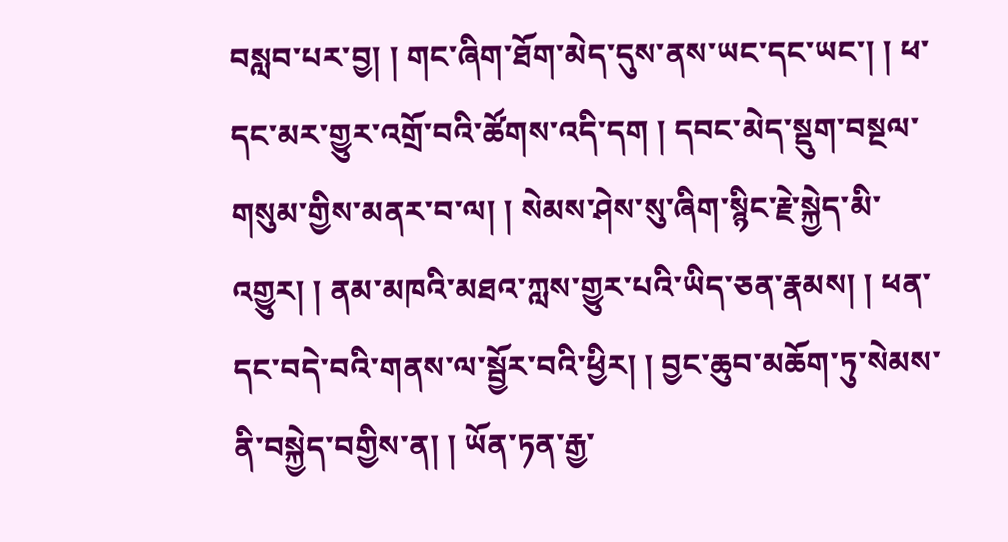བསླབ་པར་བྱ། ། གང་ཞིག་ཐོག་མེད་དུས་ནས་ཡང་དང་ཡང་། ། ཕ་དང་མར་གྱུར་འགྲོ་བའི་ཚོགས་འདི་དག ། དབང་མེད་སྡུག་བསྔལ་གསུམ་གྱིས་མནར་བ་ལ། ། སེམས་ཤེས་སུ་ཞིག་སྙིང་རྗེ་སྐྱེད་མི་འགྱུར། ། ནམ་མཁའི་མཐའ་ཀླས་གྱུར་པའི་ཡིད་ཅན་རྣམས། ། ཕན་དང་བདེ་བའི་གནས་ལ་སྦྱོར་བའི་ཕྱིར། ། བྱང་ཆུབ་མཆོག་ཏུ་སེམས་ནི་བསྐྱེད་བགྱིས་ན། ། ཡོན་ཏན་རྒྱ་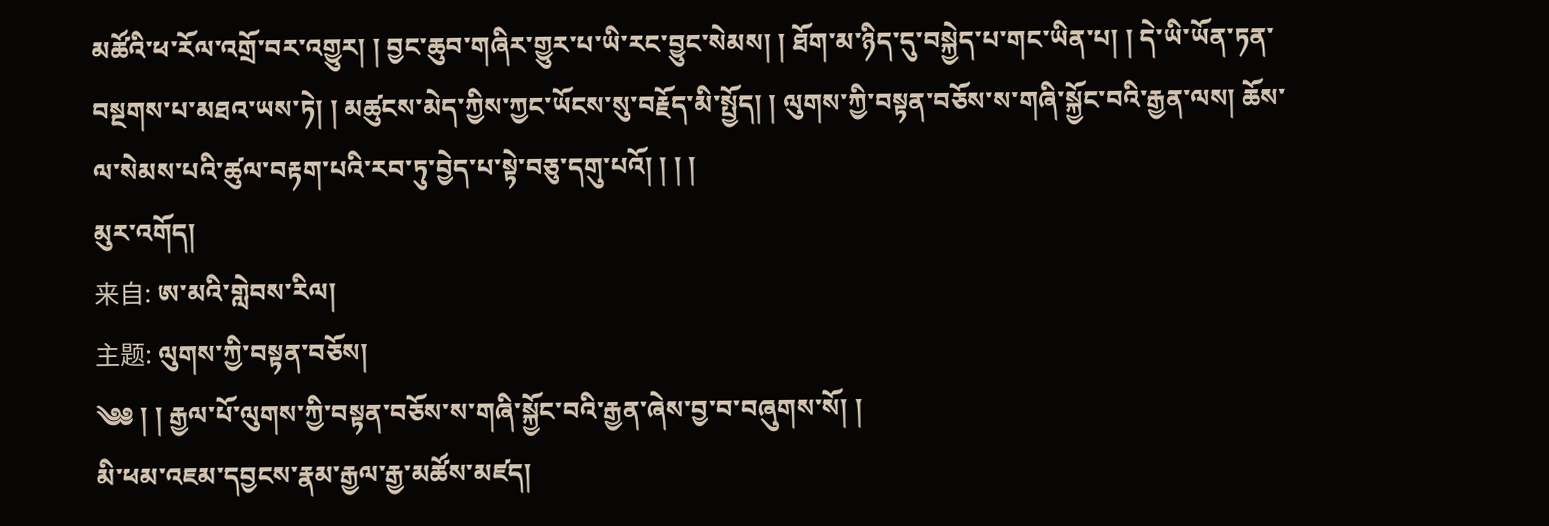མཚོའི་ཕ་རོལ་འགྲོ་བར་འགྱུར། ། བྱང་ཆུབ་གཞིར་གྱུར་པ་ཡི་རང་བྱུང་སེམས། ། ཐོག་མ་ཉིད་དུ་བསྐྱེད་པ་གང་ཡིན་པ། ། དེ་ཡི་ཡོན་ཏན་བསྔགས་པ་མཐའ་ཡས་ཏེ། ། མཚུངས་མེད་ཀྱིས་ཀྱང་ཡོངས་སུ་བརྗོད་མི་སྤྱོད། ། ལུགས་ཀྱི་བསྟན་བཅོས་ས་གཞི་སྐྱོང་བའི་རྒྱན་ལས། ཆོས་ལ་སེམས་པའི་ཚུལ་བརྟག་པའི་རབ་ཏུ་བྱེད་པ་སྟེ་བཅུ་དགུ་པའོ། ། ། །
མུར་འགོད།
来自: ཨ་མའི་གླེབས་རིལ།
主题: ལུགས་ཀྱི་བསྟན་བཅོས།
༄༅ ། ། རྒྱལ་པོ་ལུགས་ཀྱི་བསྟན་བཅོས་ས་གཞི་སྐྱོང་བའི་རྒྱན་ཞེས་བྱ་བ་བཞུགས་སོ། །
མི་ཕམ་འཇམ་དབྱངས་རྣམ་རྒྱལ་རྒྱ་མཚོས་མཛད།